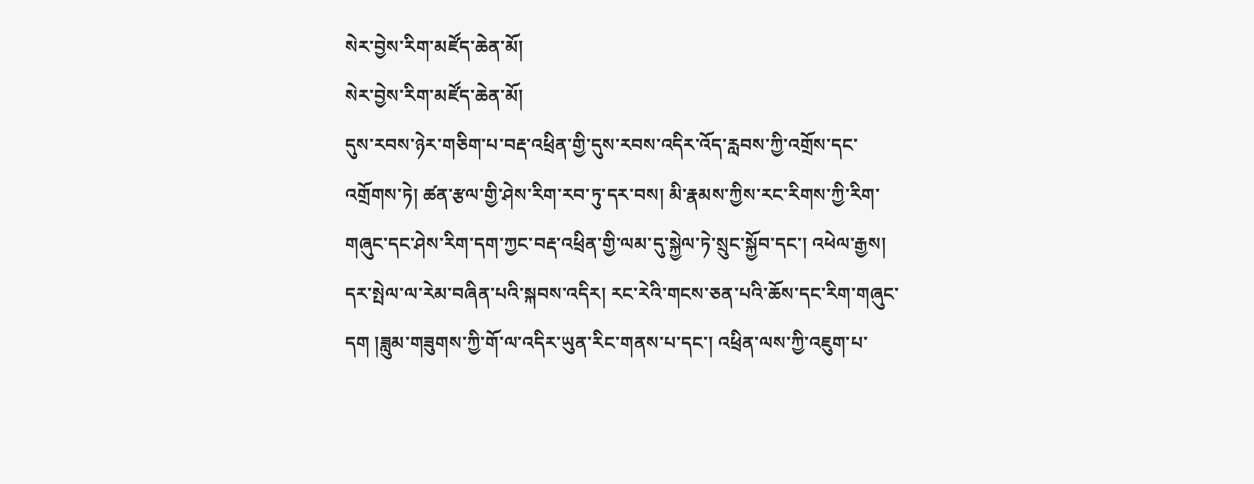སེར་བྱེས་རིག་མཛོད་ཆེན་མོ།
སེར་བྱེས་རིག་མཛོད་ཆེན་མོ།
དུས་རབས་ཉེར་གཅིག་པ་བརྡ་འཕྲིན་གྱི་དུས་རབས་འདིར་འོད་རླབས་ཀྱི་འགྲོས་དང་འགྲོགས་ཏེ། ཚན་རྩལ་གྱི་ཤེས་རིག་རབ་ཏུ་དར་བས། མི་རྣམས་ཀྱིས་རང་རིགས་ཀྱི་རིག་གཞུང་དང་ཤེས་རིག་དག་ཀྱང་བརྡ་འཕྲིན་གྱི་ལམ་དུ་སྐྱེལ་ཏེ་སྲུང་སྐྱོབ་དང་། འཕེལ་རྒྱས། དར་སྤེལ་ལ་རེམ་བཞིན་པའི་སྐབས་འདིར། རང་རེའི་གངས་ཅན་པའི་ཆོས་དང་རིག་གཞུང་དག །ཟླུམ་གཟུགས་ཀྱི་གོ་ལ་འདིར་ཡུན་རིང་གནས་པ་དང་། འཕྲིན་ལས་ཀྱི་འཇུག་པ་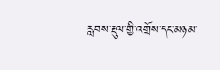རླབས་རྡུལ་གྱི་འགྲོས་དང་མཉམ་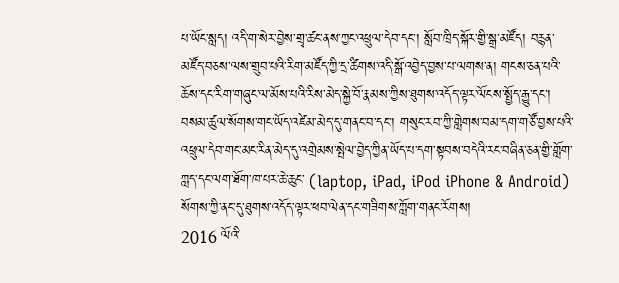པ་ཡོང་སླད། འདི་ག་སེར་བྱེས་གྲྭ་ཚང་ནས་ཀྱང་འཕྲུལ་དེབ་དང་། སློབ་ཁྲིད་སྐོར་གྱི་སྒྲ་མཛོད། བརྙན་མཛོད་བཅས་ལས་གྲུབ་པའི་རིག་མཛོད་ཀྱི་དྲ་ཚིགས་འདི་སྒོ་འབྱེད་བྱས་པ་ལགས་ན། གངས་ཅན་པའི་ཆོས་དང་རིག་གཞུང་ལ་མོས་པའི་རིས་མེད་སྐྱེ་བོ་རྣམས་ཀྱིས་ཐུགས་འདོད་ལྟར་ལོངས་སྤྱོད་རྒྱུ་དང་། བསམ་ཚུལ་སོགས་གང་ཡོད་འཛེམ་མེད་དུ་གནང་བ་དང་། གསུང་རབ་ཀྱི་གླེགས་བམ་དག་གཙོ་བྱས་པའི་འཕྲུལ་དེབ་གང་མང་རིན་མེད་དུ་འགྲེམས་སྤེལ་བྱེད་ཀྱིན་ཡོད་པ་དག་སྟབས་བདེའི་རང་བཞིན་ཅན་གྱི་གློག་ཀླད་དང་ལག་ཐོག་ཁ་པར་ཆེ་ཆུང་ (laptop, iPad, iPod iPhone & Android) སོགས་ཀྱི་ནང་དུ་ཐུགས་འདོད་ལྟར་ཕབ་ལེན་དང་གཟིགས་ཀློག་གནང་རོགས།
2016 ལོའི་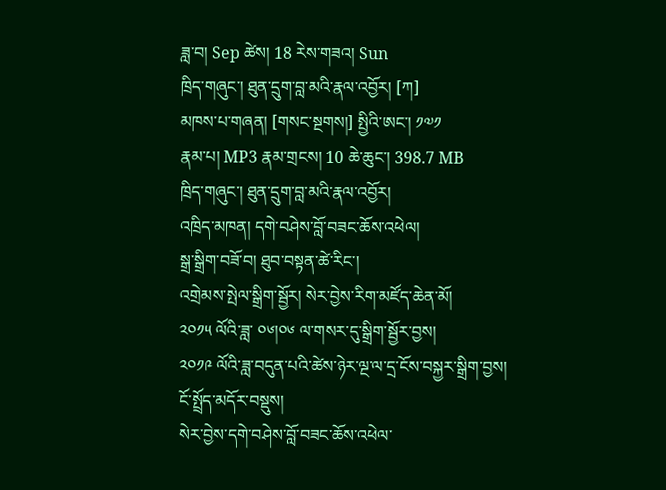ཟླ་བ། Sep ཚེས། 18 རེས་གཟའ། Sun
ཁྲིད་གཞུང་། ཐུན་དྲུག་བླ་མའི་རྣལ་འབྱོར། [ཀ]
མཁས་པ་གཞན། [གསང་སྔགས།] སྤྱིའི་ཨང་། ༡༧༡
རྣམ་པ། MP3 རྣམ་གྲངས། 10 ཆེ་ཆུང་། 398.7 MB
ཁྲིད་གཞུང་། ཐུན་དྲུག་བླ་མའི་རྣལ་འབྱོར།
འཁྲིད་མཁན། དགེ་བཤེས་བློ་བཟང་ཆོས་འཕེལ།
སྒྲ་སྒྲིག་བཟོ་བ། ཐུབ་བསྟན་ཚེ་རིང་།
འགྲེམས་སྤེལ་སྒྲིག་སྦྱོར། སེར་བྱེས་རིག་མཛོད་ཆེན་མོ།
༢༠༡༥ ལོའི་ཟླ་ ༠༦།༠༦ ལ་གསར་དུ་སྒྲིག་སྦྱོར་བྱས།
༢༠༡༩ ལོའི་ཟླ་བདུན་པའི་ཚེས་ཉེར་ལྔ་ལ་དྲ་ངོས་བསྐྱར་སྒྲིག་བྱས།
ངོ་སྤྲོད་མདོར་བསྡུས།
སེར་བྱེས་དགེ་བཤེས་བློ་བཟང་ཆོས་འཕེལ་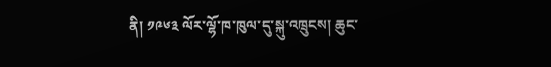ནི། ༡༩༦༣ ལོར་ལྷོ་ཁ་ཁུལ་དུ་སྐུ་འཁྲུངས། ཆུང་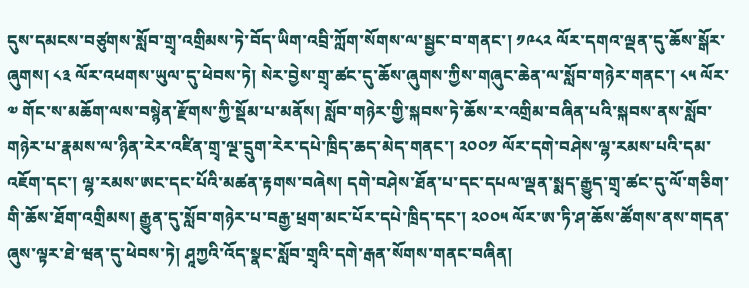དུས་དམངས་བཙུགས་སློབ་གྲྭ་འགྲིམས་ཏེ་བོད་ཡིག་འབྲི་ཀློག་སོགས་ལ་སྦྱང་བ་གནང་། ༡༩༨༢ ལོར་དགའ་ལྡན་དུ་ཆོས་སྒོར་ཞུགས། ༨༣ ལོར་འཕགས་ཡུལ་དུ་ཕེབས་ཏེ། སེར་བྱེས་གྲྭ་ཚང་དུ་ཆོས་ཞུགས་ཀྱིས་གཞུང་ཆེན་ལ་སློབ་གཉེར་གནང་། ༨༥ ལོར་༧ གོང་ས་མཆོག་ལས་བསྙེན་རྫོགས་ཀྱི་སྡོམ་པ་མནོས། སློབ་གཉེར་གྱི་སྐབས་ཏེ་ཆོས་ར་འགྲིམ་བཞིན་པའི་སྐབས་ནས་སློབ་གཉེར་པ་རྣམས་ལ་ཉིན་རེར་འཛིན་གྲྭ་ལྔ་དྲུག་རེར་དཔེ་ཁྲིད་ཆད་མེད་གནང་། ༢༠༠༡ ལོར་དགེ་བཤེས་ལྷ་རམས་པའི་དམ་འཇོག་དང་། ལྷ་རམས་ཨང་དང་པོའི་མཚན་རྟགས་བཞེས། དགེ་བཤེས་ཐོན་པ་དང་དཔལ་ལྡན་སྨད་རྒྱུད་གྲྭ་ཚང་དུ་ལོ་གཅིག་གི་ཆོས་ཐོག་འགྲིམས། རྒྱུན་དུ་སློབ་གཉེར་པ་བརྒྱ་ཕྲག་མང་པོར་དཔེ་ཁྲིད་དང་། ༢༠༠༥ ལོར་ཨ་ཏི་ཤ་ཆོས་ཚོགས་ནས་གདན་ཞུས་ལྟར་ཐེ་ཝན་དུ་ཕེབས་ཏེ། ཤཱཀྱའི་འོད་སྣང་སློབ་གྲྭའི་དགེ་རྒན་སོགས་གནང་བཞིན།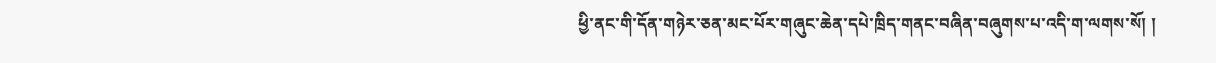ཕྱི་ནང་གི་དོན་གཉེར་ཅན་མང་པོར་གཞུང་ཆེན་དཔེ་ཁྲིད་གནང་བཞིན་བཞུགས་པ་འདི་ག་ལགས་སོ། །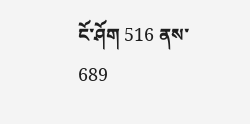ངོ་ཤོག 516 ནས་ 689